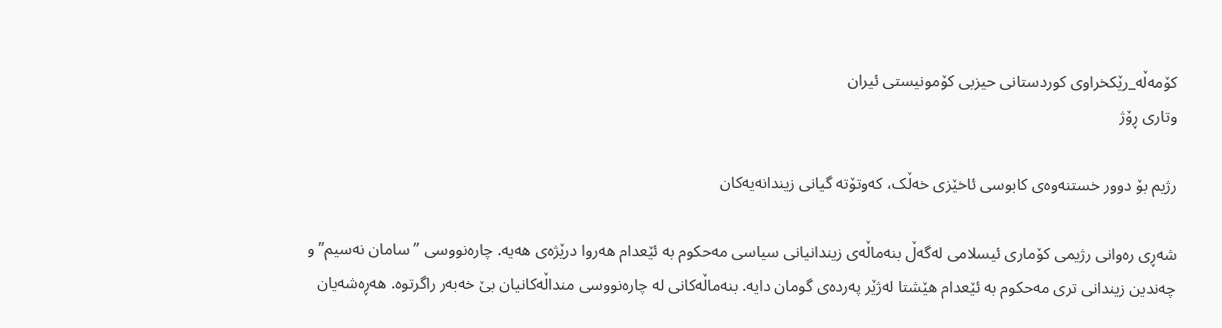کۆمەڵە_رێكخراوی كوردستانی حیزبی كۆمونیستی ئیران
وتاری ڕۆژ

رژیم بۆ دوور خستنەوەی کابوسی ئاخێزی خەڵک، کەوتۆتە گیانی زیندانەیەکان

شەڕی رەوانی رژیمی کۆماری ئیسلامی لەگەڵ بنەماڵەی زیندانیانی سیاسی مەحکوم بە ئێعدام ھەروا درێژەی ھەیە. چارەنووسی ” سامان نەسیم” و چەندین زیندانی تری مەحکوم بە ئێعدام ھێشتا لەژێر پەردەی گومان دایە. بنەماڵەکانی لە چارەنووسی منداڵەکانیان بێ خەبەر راگرتوە. ھەڕەشەیان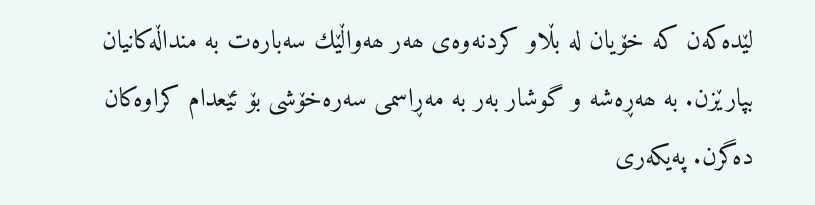لێدەکەن کە خۆیان لە بڵاو کردنەوەی ھەر ھەواڵێك سەبارەت بە منداڵەکانیان بپارێزن. بە ھەڕەشە و گوشار بەر بە مەڕاسمی سەرەخۆشی بۆ ئێعدام کراوەکان دەگرن. پەیکەری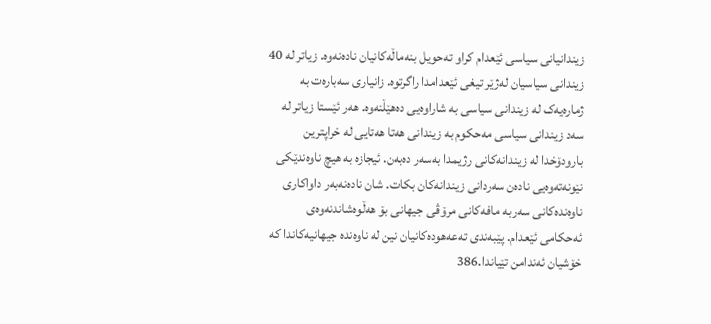زیندانیانی سیاسی ئێعدام کراو تەحویل بنەماڵەکانیان نادەنەوە. زیاتر لە 40 زیندانی سیاسیان لەژێر تیغی ئێعدامدا راگرتوە. زانیاری سەبارەت بە ژمارەیەک لە زیندانی سیاسی بە شاراوەیی دەھێڵنەوە. ھەر ئێستا زیاتر لە سەد زیندانی سیاسی مەحکوم بە زیندانی ھەتا ھەتایی لە خراپترین بارودۆخدا لە زیندانەکانی رژیمدا بەسەر دەبەن. ئیجازە بە ھیچ ناوەندێکی نێونەتەوەیی نادەن سەردانی زیندانەکان بکات. شان نادەنەبەر داواکاری ناوەندەکانی سەربە مافەکانی مرۆڤی جیھانی بۆ ھەڵوەشاندنەوەی ئەحکامی ئێعدام. پێبەندی تەعەھودەکانیان نین لە ناوەندە جیھانیەکاندا کە خۆشیان ئەندامن تێیاندا.386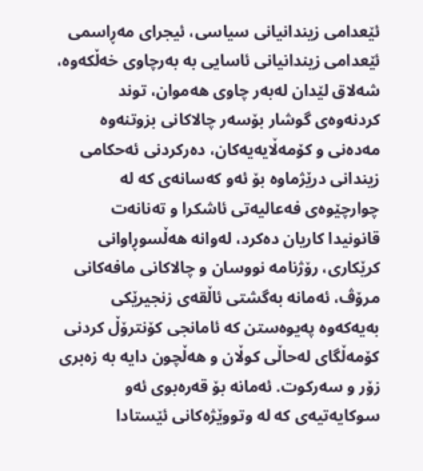ئێعدامی زیندانیانی سیاسی، ئیجرای مەڕاسمی ئێعدامی زیندانیانی ئاسایی بە بەرچاوی خەڵکەوە، شه‌لاق لێدان لەبەر چاوی ھەموان، توند کردنەوەی گوشار بۆسەر چالاکانی بزوتنەوە مەدەنی و کۆمەڵایەیەکان، دەرکردنی ئەحکامی زیندانی درێژماوە بۆ ئەو کەسانەی کە لە چوارچێوەی فەعالیەتی ئاشکرا و تەنانەت قانونیدا کاریان دەکرد، لەوانە ھەڵسوڕاوانی کرێکاری، رۆژنامە نووسان و چالاکانی مافەکانی مرۆڤ، ئەمانە بەگشتی ئاڵقەی زنجیرێکی بەیەکەوە پەیوەستن کە ئامانجی کۆنترۆڵ کردنی کۆمەڵگای لەحاڵی کوڵان و ھەڵچون دایە بە زەبری زۆر و سەرکوت. ئەمانە بۆ قەرەبوی ئەو سوکایەتیەی کە لە وتووێژەکانی ئێستادا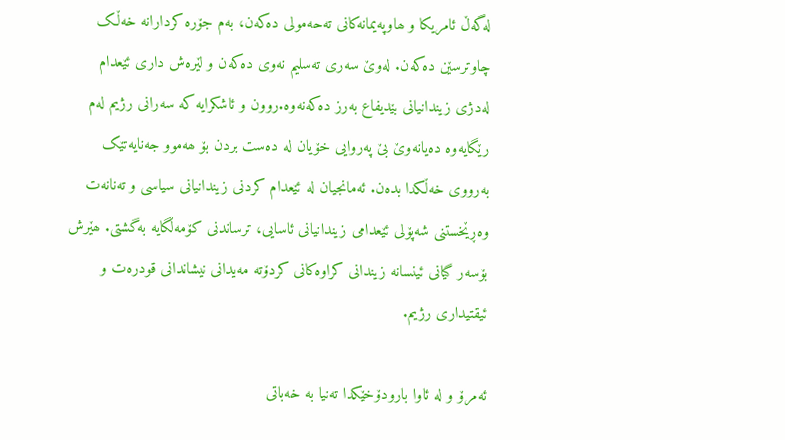لەگەڵ ئامریکا و ھاوپەیمانەکانی تەحەمولی دەکەن، بەم جۆرە کردارانە خەڵک چاوترسێن دەکەن. لەوێ سەری تەسلیم نەوی دەکەن و لێرەش داری ئێعدام لەدژی زیندانیانی بێدیفاع بەرز دەکەنەوە.روون و ئاشکرایە کە سەرانی رژیم لەم رێگایەوە دەیانەوێ بێ پەروایی خۆیان لە دەست بردن بۆ ھەموو جەنایەتێک بەرووی خەڵکدا بدەن. ئەمانجیان لە ئێعدام کردنی زیندانیانی سیاسی و تەنانەت وەڕێخستنی شەپۆلی ئێعدامی زیندانیانی ئاسایی، ترساندنی کۆمەڵگایە بەگشتی. ھێرش بۆسەر گیانی ئینسانە زیندانی کراوەکانی کردۆتە مەیدانی نیشاندانی قودرەت و ئیقتیداری رژیم.

ئەمرۆ و لە ئاوا بارودۆخێکدا تەنیا بە خەباتی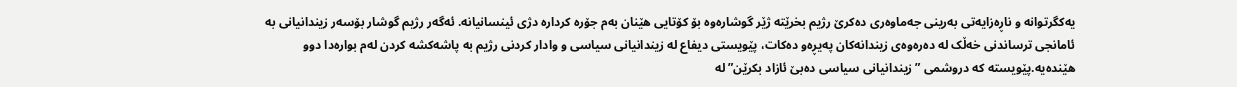یەکگرتوانە و ناڕەزایەتی بەرینی جەماوەری دەکرێ رژیم بخرێتە ژێر گوشارەوە بۆ کۆتایی ھێنان بەم جۆرە کردارە دژی ئینسانیانە. ئەگەر رژیم گوشار بۆسەر زیندانیانی بە ئامانجی ترساندنی خەڵک لە دەرەوەی زیندانەکان پەیڕەو دەکات، پێویستی دیفاع لە زیندانیانی سیاسی و وادار کردنی رژیم بە پاشەکشە کردن لەم بوارەدا دوو ھێندەیە.پێویستە کە دروشمی ” زیندانیانی سیاسی دەبێ ئازاد بکرێن” لە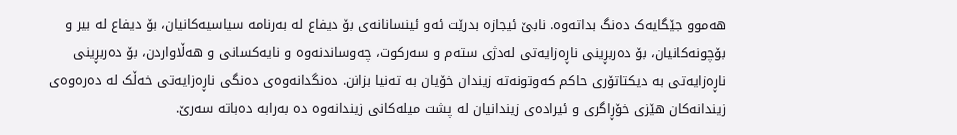ھەموو جێگایەک دەنگ بداتەوە. نابێ ئیجازە بدرێت ئەو ئینسانانەی بۆ دیفاع لە بەرنامە سیاسیەکانیان، بۆ دیفاع لە بیر و بۆچونەکانیان، بۆ دەربڕینی ناڕەزایەتی لەدژی ستەم و سەرکوت، چەوساندنەوە و نایەکسانی و ھەڵاواردن، بۆ دەربڕینی ناڕەزایەتی بە دیکتاتۆری حاکم کەوتونەتە زیندان خۆیان بە تەنیا بزانن. دەنگدانەوەی دەنگی ناڕەزایەتی خەڵک لە دەرەوەی زیندانەکان ھێزی خۆڕاگری و ئیرادەی زیندانیان لە پشت میلەکانی زیندانەوە دە بەرابە دەباتە سەرێ.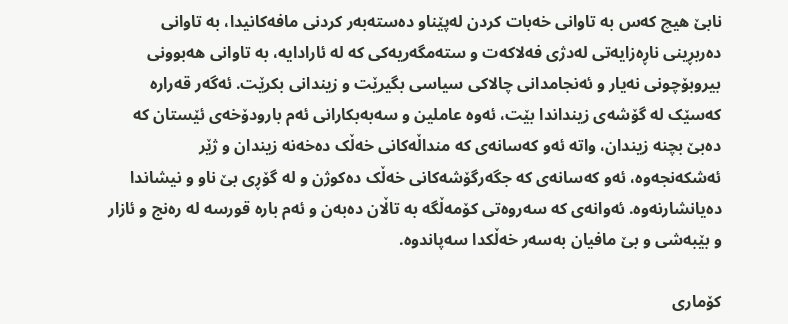نابێ ھیچ کەس بە تاوانی خەبات کردن لەپێناو دەستەبەر کردنی مافەکانیدا، بە تاوانی دەربڕینی ناڕەزایەتی لەدژی فەلاکەت و ستەمگەریەکی كه‌ لە ئارادایە، بە تاوانی ھەبوونی بیروبۆچونی نەیار و ئەنجامدانی چالاکی سیاسی بگیرێت و زیندانی بکرێت. ئەگەر قەرارە کەسێک لە گۆشەی زینداندا بێت، ئەوە عاملین و سەبەبکارانی ئەم بارودۆخەی ئێستان کە دەبێ بچنە زیندان، واتە ئەو کەسانەی کە منداڵەکانی خەڵک دەخەنە زیندان و ژێر ئەشکەنجەوە، ئەو کەسانەی کە جگەرگۆشەکانی خەڵک دەکوژن و لە گۆڕی بێ ناو و نیشاندا دەیانشارنەوە. ئەوانەی کە سەروەتی کۆمەڵگە بە تاڵان دەبەن و ئەم بارە قورسە لە رەنج و ئازار و بێبەشی و بێ مافیان بەسەر خەڵکدا سەپاندوە.

کۆماری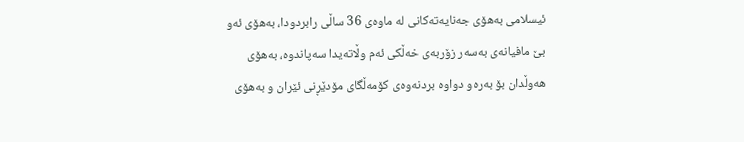ئیسلامی بەھۆی جەنایەتەکانی لە ماوەی 36 ساڵی رابردودا، بەھۆی ئەو بێ مافیانەی بەسەر زۆربەی خەڵکی ئەم وڵاتەیدا سەپاندوە، بەھۆی ھەوڵدان بۆ بەرەو دواوە بردنەوەی کۆمەڵگای مۆدێڕنی ئێران و بەھۆی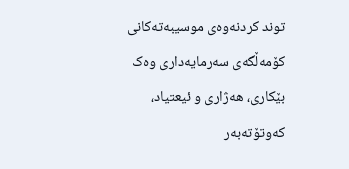توند کردنەوەی موسیبەتەکانی کۆمەڵگەی سەرمایەداری وەک بێکاری، ھەژاری و ئیعتیاد، کەوتۆتەبەر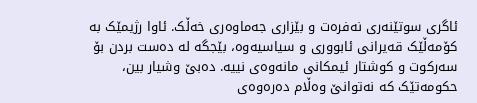ئاگری سوتێنەری نەفرەت و بێزاری جەماوەری خەڵک. ئاوا رژیمێک بە کۆمەڵێک قەیرانی ئابووری و سیاسیەوە، بێجگە لە دەست بردن بۆ سەرکوت و کوشتار ئیمکانی مانەوەی نییە. دەبێ وشیار بین، حکومەتێک کە نەتوانێ وەڵام دەرەوەی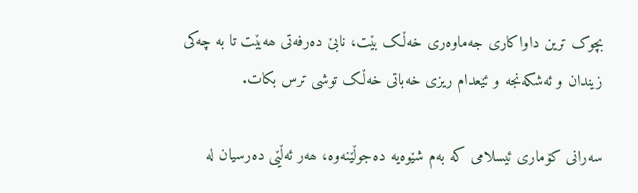بچوک ترین داواکاری جەماوەری خەڵک بێت، نابێ دەرفەتی ھەبێت تا بە چەکی زیندان و ئەشکەنجە و ئێعدام ریزی خەباتی خەڵک توشی ترس بکات.

سەرانی کۆماری ئیسلامی کە بەم شێوەیە دەجوڵێنەوە، ھەر ئەڵێی دەرسیان لە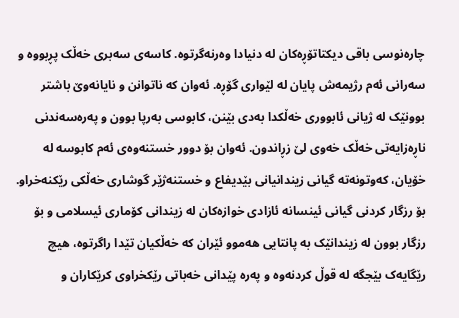چارەنوسی باقی دیکتاتۆڕەکان لە دنیادا وەرنەگرتوە. کاسەی سەبری خەڵک پڕبووە و سەرانی ئەم رژیمەش پایان لە لێواری گۆڕە. ئەوان کە ناتوانن و نایانەوێ باشتر بوونێک لە ژیانی ئابووری خەڵکدا بەدی بێنن، کابوسی بەرپا بوون و پەرەسەندنی ناڕەزایەتی خەڵک خەوی لێ زڕاندون. ئەوان بۆ دوور خستنەوەی ئەم کابوسە لە خۆیان، کەوتونەتە گیانی زیندانیانی بێدیفاع و خستنەژێر گوشاری خەڵکی رێکنەخراو. بۆ رزگار کردنی گیانی ئینسانە ئازادی خوازەکان لە زیندانی کۆماری ئیسلامی و بۆ رزگار بوون لە زیندانێک بە پانتایی ھەموو ئێران کە خەڵکیان تێدا راگرتوە، ھیچ رێگایەک بێجگە لە قوڵ کردنەوە و پەرە پێدانی خەباتی رێکخراوی کرێکاران و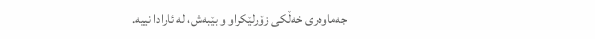جەماوەری خەڵکی زۆرلێکراو و بێبەش، لە ئارادا نییە.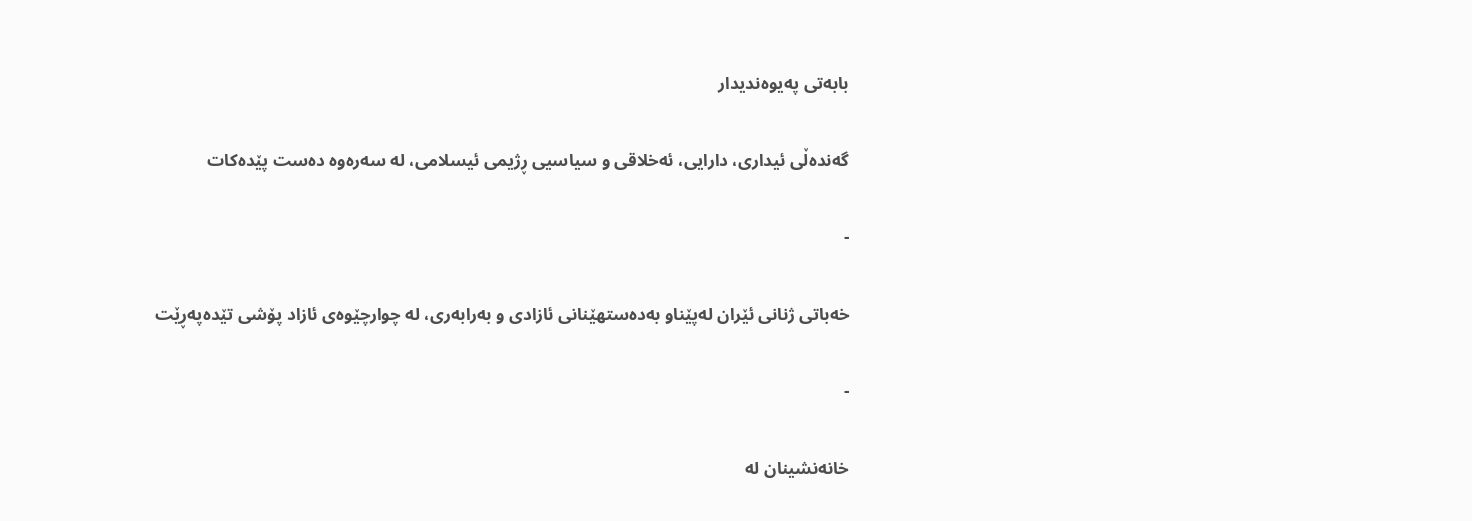بابەتی پەیوەندیدار

گەندەڵی ئیداری، دارایی، ئەخلاقی و سیاسیی ڕژیمی ئیسلامی، لە سەرەوە دەست پێدەکات

-

خەباتی ژنانی ئێران لەپێناو بەدەستهێنانی ئازادی و بەرابەری، لە چوارچێوەی ئازاد پۆشی تێدەپەڕێت

-

خانەنشینان لە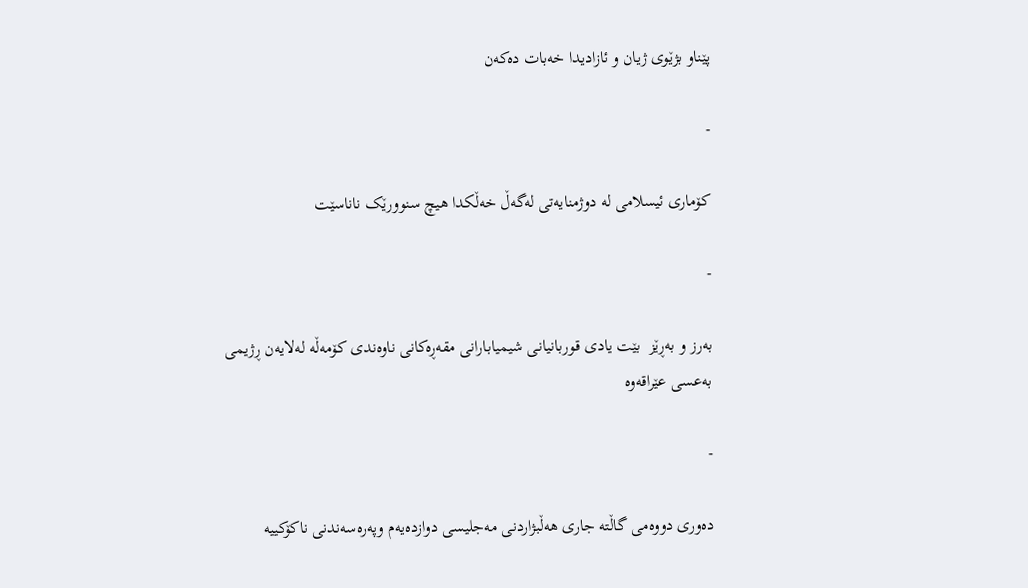پێناو بژێوی ژیان و ئازادیدا خەبات دەکەن

-

کۆماری ئیسلامی لە دوژمنایەتی لەگەڵ خەڵکدا هیچ سنوورێک ناناسێت

-

بەرز و بەڕێز  بێت یادی قوربانیانی شیمیابارانی مقەڕەکانی ناوەندی کۆمەڵە لەلایەن ڕژیمی بەعسی عێراقەوە

-

دەوری دووەمی گاڵتە جاری هەڵبژاردنی مەجلیسی دوازدەیەم وپەرەسەندنی ناکۆکییە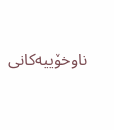ناوخۆییەکانی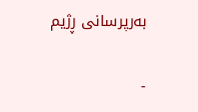بەرپرسانی ڕژیم

-